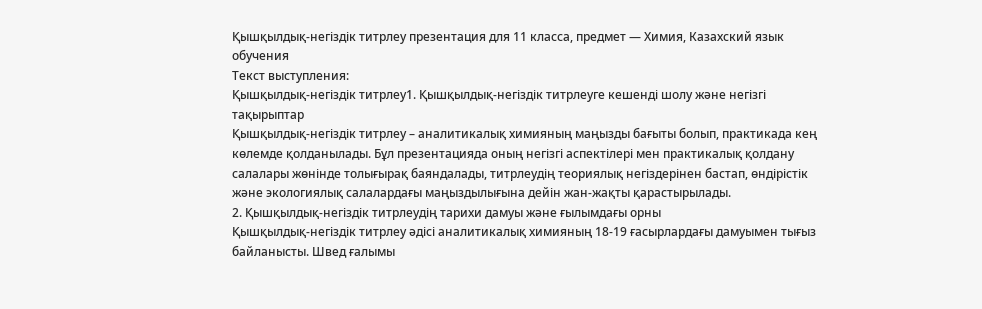Қышқылдық-негіздік титрлеу презентация для 11 класса, предмет — Химия, Казахский язык обучения
Текст выступления:
Қышқылдық-негіздік титрлеу1. Қышқылдық-негіздік титрлеуге кешенді шолу және негізгі тақырыптар
Қышқылдық-негіздік титрлеу – аналитикалық химияның маңызды бағыты болып, практикада кең көлемде қолданылады. Бұл презентацияда оның негізгі аспектілері мен практикалық қолдану салалары жөнінде толығырақ баяндалады, титрлеудің теориялық негіздерінен бастап, өндірістік және экологиялық салалардағы маңыздылығына дейін жан-жақты қарастырылады.
2. Қышқылдық-негіздік титрлеудің тарихи дамуы және ғылымдағы орны
Қышқылдық-негіздік титрлеу әдісі аналитикалық химияның 18-19 ғасырлардағы дамуымен тығыз байланысты. Швед ғалымы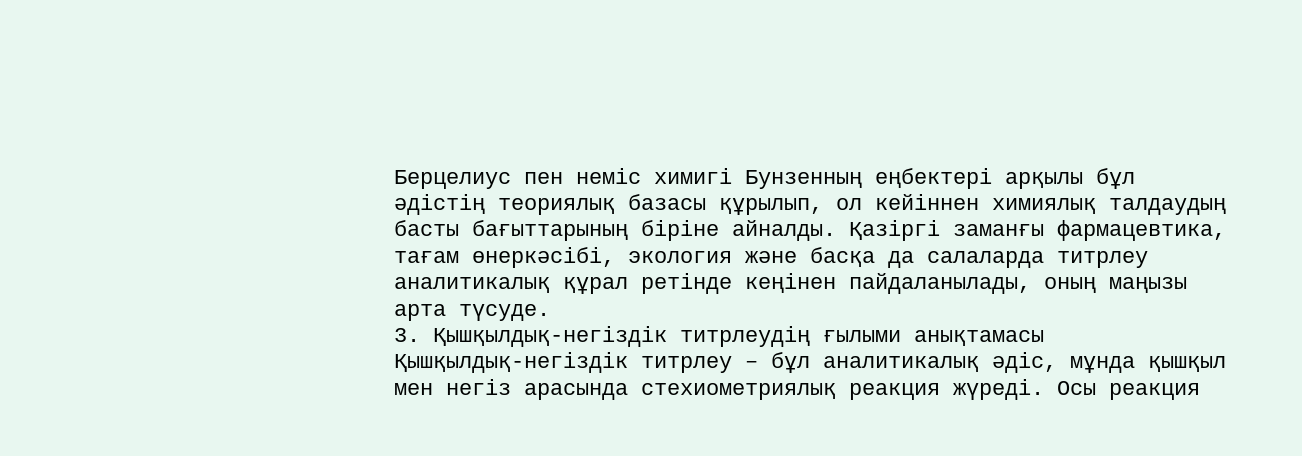Берцелиус пен неміс химигі Бунзенның еңбектері арқылы бұл әдістің теориялық базасы құрылып, ол кейіннен химиялық талдаудың басты бағыттарының біріне айналды. Қазіргі заманғы фармацевтика, тағам өнеркәсібі, экология және басқа да салаларда титрлеу аналитикалық құрал ретінде кеңінен пайдаланылады, оның маңызы арта түсуде.
3. Қышқылдық-негіздік титрлеудің ғылыми анықтамасы
Қышқылдық-негіздік титрлеу – бұл аналитикалық әдіс, мұнда қышқыл мен негіз арасында стехиометриялық реакция жүреді. Осы реакция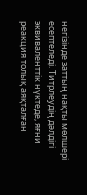негізінде заттың нақты мөлшері есептеледі. Титрлеудің дәлдігі эквиваленттік нүктеде, яғни реакция толық аяқталған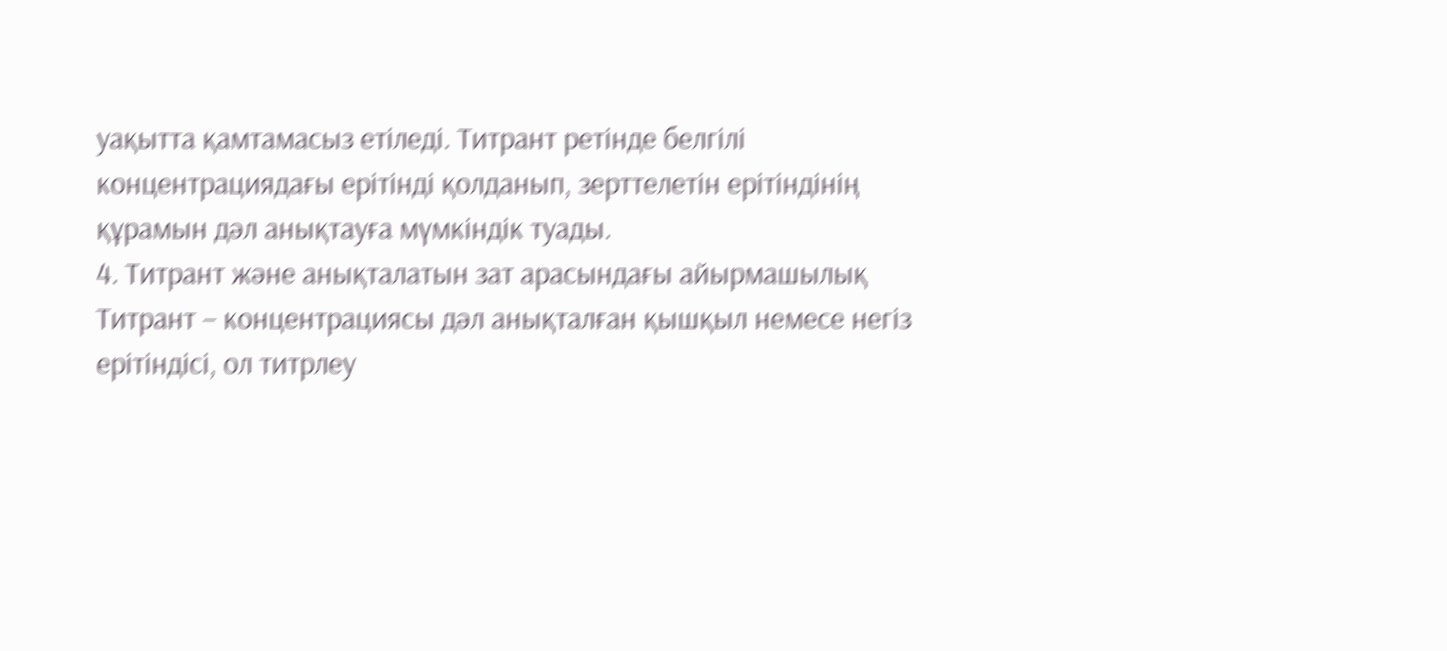уақытта қамтамасыз етіледі. Титрант ретінде белгілі концентрациядағы ерітінді қолданып, зерттелетін ерітіндінің құрамын дәл анықтауға мүмкіндік туады.
4. Титрант және анықталатын зат арасындағы айырмашылық
Титрант – концентрациясы дәл анықталған қышқыл немесе негіз ерітіндісі, ол титрлеу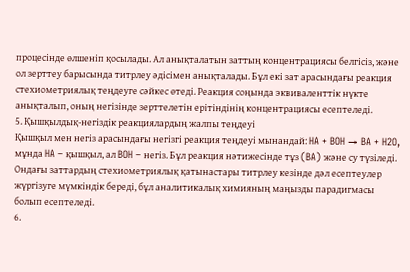процесінде өлшеніп қосылады. Ал анықталатын заттың концентрациясы белгісіз, және ол зерттеу барысында титрлеу әдісімен анықталады. Бұл екі зат арасындағы реакция стехиометриялық теңдеуге сәйкес өтеді. Реакция соңында эквиваленттік нүкте анықталып, оның негізінде зерттелетін ерітіндінің концентрациясы есептеледі.
5. Қышқылдық-негіздік реакциялардың жалпы теңдеуі
Қышқыл мен негіз арасындағы негізгі реакция теңдеуі мынандай: HA + BOH → BA + H2O, мұнда HA – қышқыл, ал BOH – негіз. Бұл реакция нәтижесінде тұз (BA) және су түзіледі. Ондағы заттардың стехиометриялық қатынастары титрлеу кезінде дәл есептеулер жүргізуге мүмкіндік береді, бұл аналитикалық химияның маңызды парадигмасы болып есептеледі.
6.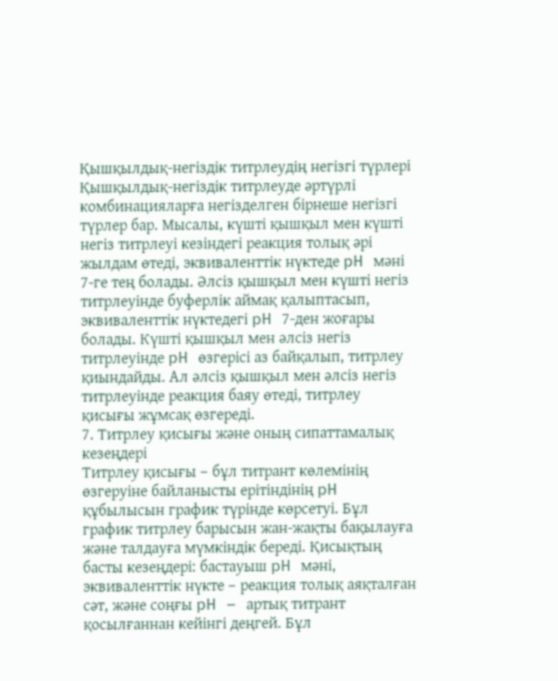Қышқылдық-негіздік титрлеудің негізгі түрлері
Қышқылдық-негіздік титрлеуде әртүрлі комбинацияларға негізделген бірнеше негізгі түрлер бар. Мысалы, күшті қышқыл мен күшті негіз титрлеуі кезіндегі реакция толық әрі жылдам өтеді, эквиваленттік нүктеде pH мәні 7-ге тең болады. Әлсіз қышқыл мен күшті негіз титрлеуінде буферлік аймақ қалыптасып, эквиваленттік нүктедегі pH 7-ден жоғары болады. Күшті қышқыл мен әлсіз негіз титрлеуінде pH өзгерісі аз байқалып, титрлеу қиындайды. Ал әлсіз қышқыл мен әлсіз негіз титрлеуінде реакция баяу өтеді, титрлеу қисығы жұмсақ өзгереді.
7. Титрлеу қисығы және оның сипаттамалық кезеңдері
Титрлеу қисығы – бұл титрант көлемінің өзгеруіне байланысты ерітіндінің pH құбылысын график түрінде көрсетуі. Бұл график титрлеу барысын жан-жақты бақылауға және талдауға мүмкіндік береді. Қисықтың басты кезеңдері: бастауыш pH мәні, эквиваленттік нүкте – реакция толық аяқталған сәт, және соңғы pH – артық титрант қосылғаннан кейінгі деңгей. Бұл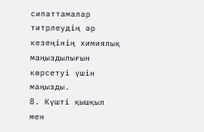сипаттамалар титрлеудің әр кезеңінің химиялық маңыздылығын көрсетуі үшін маңызды.
8. Күшті қышқыл мен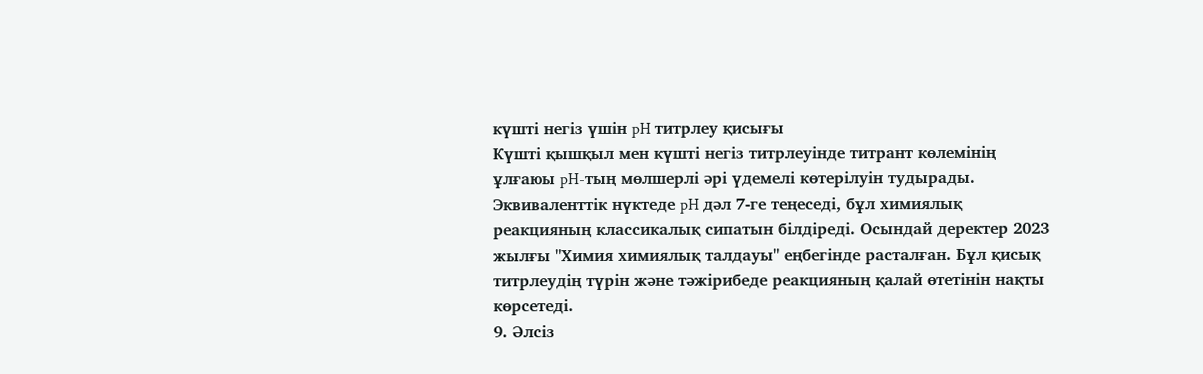күшті негіз үшін pH титрлеу қисығы
Күшті қышқыл мен күшті негіз титрлеуінде титрант көлемінің ұлғаюы pH-тың мөлшерлі әрі үдемелі көтерілуін тудырады. Эквиваленттік нүктеде pH дәл 7-ге теңеседі, бұл химиялық реакцияның классикалық сипатын білдіреді. Осындай деректер 2023 жылғы "Химия химиялық талдауы" еңбегінде расталған. Бұл қисық титрлеудің түрін және тәжірибеде реакцияның қалай өтетінін нақты көрсетеді.
9. Әлсіз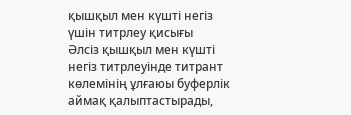қышқыл мен күшті негіз үшін титрлеу қисығы
Әлсіз қышқыл мен күшті негіз титрлеуінде титрант көлемінің ұлғаюы буферлік аймақ қалыптастырады,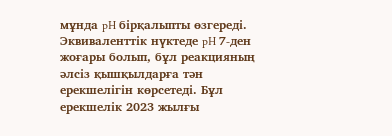мұнда pH бірқалыпты өзгереді. Эквиваленттік нүктеде pH 7-ден жоғары болып, бұл реакцияның әлсіз қышқылдарға тән ерекшелігін көрсетеді. Бұл ерекшелік 2023 жылғы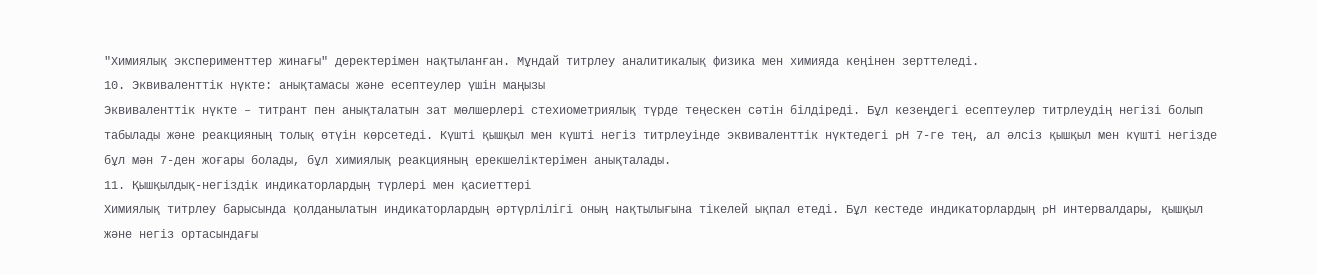"Химиялық эксперименттер жинағы" деректерімен нақтыланған. Мұндай титрлеу аналитикалық физика мен химияда кеңінен зерттеледі.
10. Эквиваленттік нүкте: анықтамасы және есептеулер үшін маңызы
Эквиваленттік нүкте – титрант пен анықталатын зат мөлшерлері стехиометриялық түрде теңескен сәтін білдіреді. Бұл кезеңдегі есептеулер титрлеудің негізі болып табылады және реакцияның толық өтүін көрсетеді. Күшті қышқыл мен күшті негіз титрлеуінде эквиваленттік нүктедегі pH 7-ге тең, ал әлсіз қышқыл мен күшті негізде бұл мән 7-ден жоғары болады, бұл химиялық реакцияның ерекшеліктерімен анықталады.
11. Қышқылдық-негіздік индикаторлардың түрлері мен қасиеттері
Химиялық титрлеу барысында қолданылатын индикаторлардың әртүрлілігі оның нақтылығына тікелей ықпал етеді. Бұл кестеде индикаторлардың pH интервалдары, қышқыл және негіз ортасындағы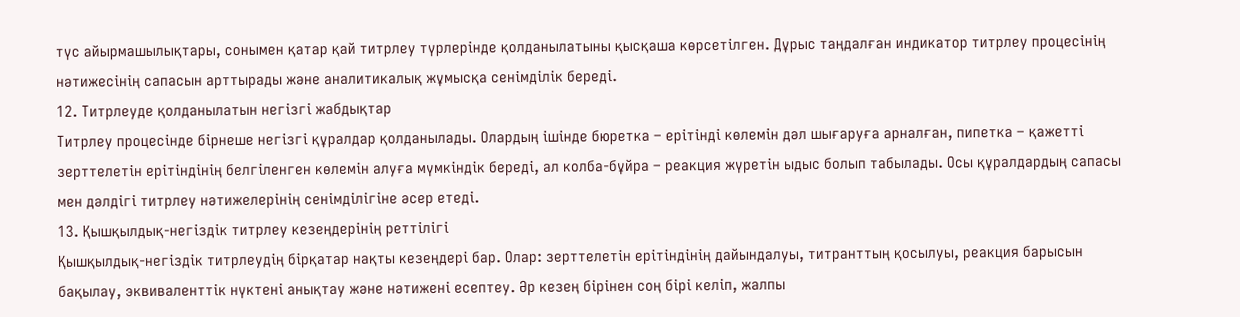түс айырмашылықтары, сонымен қатар қай титрлеу түрлерінде қолданылатыны қысқаша көрсетілген. Дұрыс таңдалған индикатор титрлеу процесінің нәтижесінің сапасын арттырады және аналитикалық жұмысқа сенімділік береді.
12. Титрлеуде қолданылатын негізгі жабдықтар
Титрлеу процесінде бірнеше негізгі құралдар қолданылады. Олардың ішінде бюретка – ерітінді көлемін дәл шығаруға арналған, пипетка – қажетті зерттелетін ерітіндінің белгіленген көлемін алуға мүмкіндік береді, ал колба-бұйра – реакция жүретін ыдыс болып табылады. Осы құралдардың сапасы мен дәлдігі титрлеу нәтижелерінің сенімділігіне әсер етеді.
13. Қышқылдық-негіздік титрлеу кезеңдерінің реттілігі
Қышқылдық-негіздік титрлеудің бірқатар нақты кезеңдері бар. Олар: зерттелетін ерітіндінің дайындалуы, титранттың қосылуы, реакция барысын бақылау, эквиваленттік нүктені анықтау және нәтижені есептеу. Әр кезең бірінен соң бірі келіп, жалпы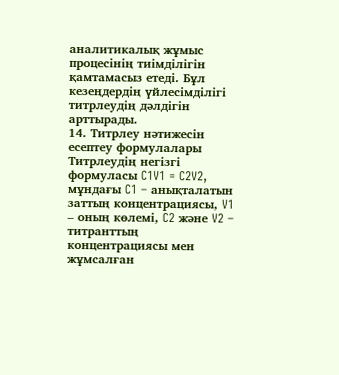аналитикалық жұмыс процесінің тиімділігін қамтамасыз етеді. Бұл кезеңдердің үйлесімділігі титрлеудің дәлдігін арттырады.
14. Титрлеу нәтижесін есептеу формулалары
Титрлеудің негізгі формуласы C1V1 = C2V2, мұндағы C1 – анықталатын заттың концентрациясы, V1 – оның көлемі, C2 және V2 – титранттың концентрациясы мен жұмсалған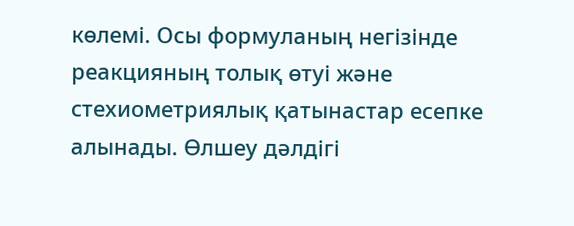көлемі. Осы формуланың негізінде реакцияның толық өтуі және стехиометриялық қатынастар есепке алынады. Өлшеу дәлдігі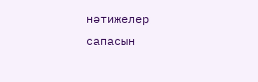нәтижелер сапасын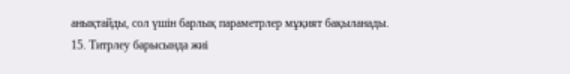анықтайды, сол үшін барлық параметрлер мұқият бақыланады.
15. Титрлеу барысында жиі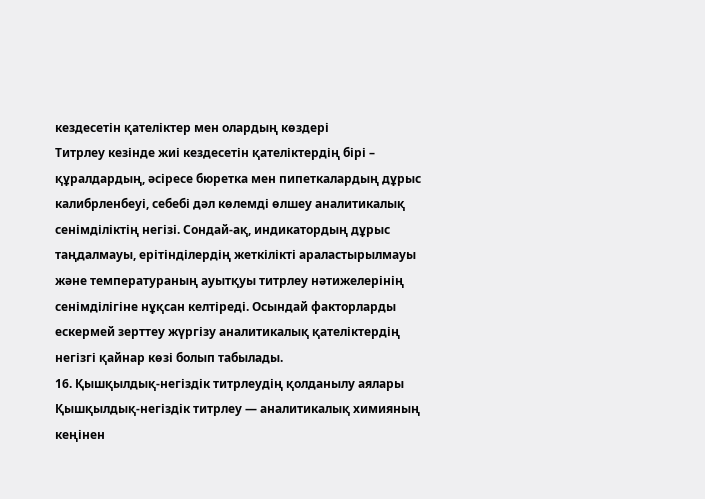кездесетін қателіктер мен олардың көздері
Титрлеу кезінде жиі кездесетін қателіктердің бірі – құралдардың, әсіресе бюретка мен пипеткалардың дұрыс калибрленбеуі, себебі дәл көлемді өлшеу аналитикалық сенімділіктің негізі. Сондай-ақ, индикатордың дұрыс таңдалмауы, ерітінділердің жеткілікті араластырылмауы және температураның ауытқуы титрлеу нәтижелерінің сенімділігіне нұқсан келтіреді. Осындай факторларды ескермей зерттеу жүргізу аналитикалық қателіктердің негізгі қайнар көзі болып табылады.
16. Қышқылдық-негіздік титрлеудің қолданылу аялары
Қышқылдық-негіздік титрлеу — аналитикалық химияның кеңінен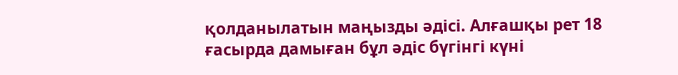қолданылатын маңызды әдісі. Алғашқы рет 18 ғасырда дамыған бұл әдіс бүгінгі күні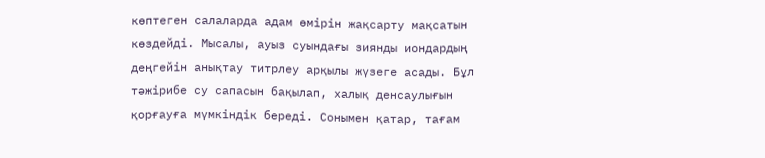көптеген салаларда адам өмірін жақсарту мақсатын көздейді. Мысалы, ауыз суындағы зиянды иондардың деңгейін анықтау титрлеу арқылы жүзеге асады. Бұл тәжірибе су сапасын бақылап, халық денсаулығын қорғауға мүмкіндік береді. Сонымен қатар, тағам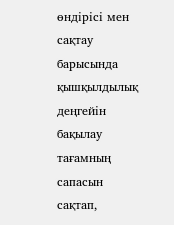өндірісі мен сақтау барысында қышқылдылық деңгейін бақылау тағамның сапасын сақтап,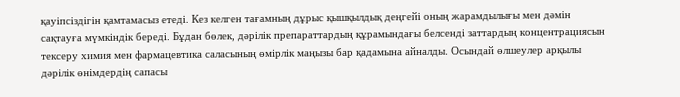қауіпсіздігін қамтамасыз етеді. Кез келген тағамның дұрыс қышқылдық деңгейі оның жарамдылығы мен дәмін сақтауға мүмкіндік береді. Бұдан бөлек, дәрілік препараттардың құрамындағы белсенді заттардың концентрациясын тексеру химия мен фармацевтика саласының өмірлік маңызы бар қадамына айналды. Осындай өлшеулер арқылы дәрілік өнімдердің сапасы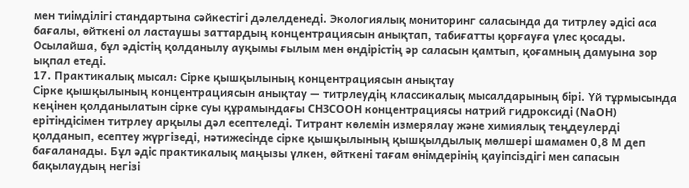мен тиімділігі стандартына сәйкестігі дәлелденеді. Экологиялық мониторинг саласында да титрлеу әдісі аса бағалы, өйткені ол ластаушы заттардың концентрациясын анықтап, табиғатты қорғауға үлес қосады. Осылайша, бұл әдістің қолданылу ауқымы ғылым мен өндірістің әр саласын қамтып, қоғамның дамуына зор ықпал етеді.
17. Практикалық мысал: Сірке қышқылының концентрациясын анықтау
Сірке қышқылының концентрациясын анықтау — титрлеудің классикалық мысалдарының бірі. Үй тұрмысында кеңінен қолданылатын сірке суы құрамындағы CH3COOH концентрациясы натрий гидроксиді (NaOH) ерітіндісімен титрлеу арқылы дәл есептеледі. Титрант көлемін измерялау және химиялық теңдеулерді қолданып, есептеу жүргізеді, нәтижесінде сірке қышқылының қышқылдылық мөлшері шамамен 0,8 М деп бағаланады. Бұл әдіс практикалық маңызы үлкен, өйткені тағам өнімдерінің қауіпсіздігі мен сапасын бақылаудың негізі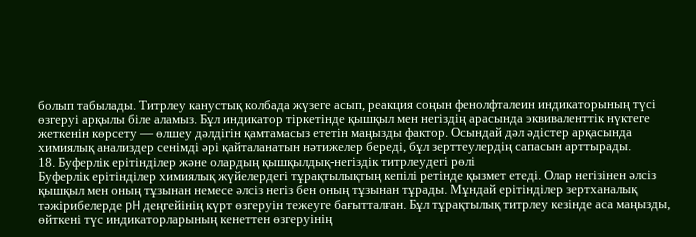болып табылады. Титрлеу канустық колбада жүзеге асып, реакция соңын фенолфталеин индикаторының түсі өзгеруі арқылы біле аламыз. Бұл индикатор тіркетінде қышқыл мен негіздің арасында эквиваленттік нүктеге жеткенін көрсету — өлшеу дәлдігін қамтамасыз ететін маңызды фактор. Осындай дәл әдістер арқасында химиялық анализдер сенімді әрі қайталанатын нәтижелер береді, бұл зерттеулердің сапасын арттырады.
18. Буферлік ерітінділер және олардың қышқылдық-негіздік титрлеудегі рөлі
Буферлік ерітінділер химиялық жүйелердегі тұрақтылықтың кепілі ретінде қызмет етеді. Олар негізінен әлсіз қышқыл мен оның тұзынан немесе әлсіз негіз бен оның тұзынан тұрады. Мұндай ерітінділер зертханалық тәжірибелерде pH деңгейінің күрт өзгеруін тежеуге бағытталған. Бұл тұрақтылық титрлеу кезінде аса маңызды, өйткені түс индикаторларының кенеттен өзгеруінің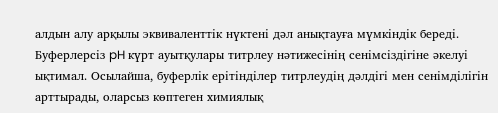алдын алу арқылы эквиваленттік нүктені дәл анықтауға мүмкіндік береді. Буферлерсіз pH күрт ауытқулары титрлеу нәтижесінің сенімсіздігіне әкелуі ықтимал. Осылайша, буферлік ерітінділер титрлеудің дәлдігі мен сенімділігін арттырады, оларсыз көптеген химиялық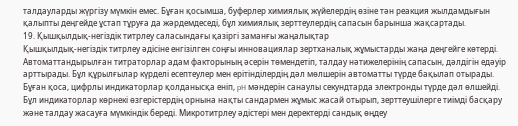талдауларды жүргізу мүмкін емес. Бұған қосымша, буферлер химиялық жүйелердің өзіне тән реакция жылдамдығын қалыпты деңгейде ұстап тұруға да жәрдемдеседі, бұл химиялық зерттеулердің сапасын барынша жақсартады.
19. Қышқылдық-негіздік титрлеу саласындағы қазіргі заманғы жаңалықтар
Қышқылдық-негіздік титрлеу әдісіне енгізілген соңғы инновациялар зертханалық жұмыстарды жаңа деңгейге көтерді. Автоматтандырылған титраторлар адам факторының әсерін төмендетіп, талдау нәтижелерінің сапасын, дәлдігін едәуір арттырады. Бұл құрылғылар күрделі есептеулер мен ерітінділердің дәл мөлшерін автоматты түрде бақылап отырады. Бұған қоса, цифрлы индикаторлар қолданысқа еніп, pH мәндерін санаулы секундтарда электронды түрде дәл өлшейді. Бұл индикаторлар көрнекі өзгерістердің орнына нақты сандармен жұмыс жасай отырып, зерттеушілерге тиімді басқару және талдау жасауға мүмкіндік береді. Микротитрлеу әдістері мен деректерді сандық өңдеу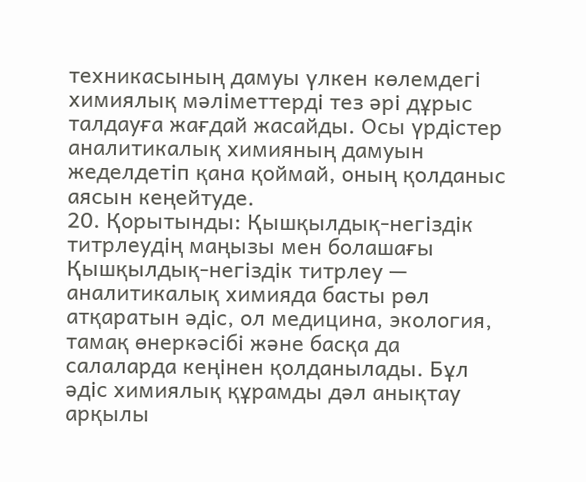техникасының дамуы үлкен көлемдегі химиялық мәліметтерді тез әрі дұрыс талдауға жағдай жасайды. Осы үрдістер аналитикалық химияның дамуын жеделдетіп қана қоймай, оның қолданыс аясын кеңейтуде.
20. Қорытынды: Қышқылдық-негіздік титрлеудің маңызы мен болашағы
Қышқылдық-негіздік титрлеу — аналитикалық химияда басты рөл атқаратын әдіс, ол медицина, экология, тамақ өнеркәсібі және басқа да салаларда кеңінен қолданылады. Бұл әдіс химиялық құрамды дәл анықтау арқылы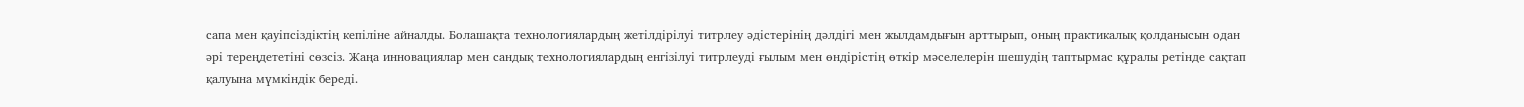сапа мен қауіпсіздіктің кепіліне айналды. Болашақта технологиялардың жетілдірілуі титрлеу әдістерінің дәлдігі мен жылдамдығын арттырып, оның практикалық қолданысын одан әрі тереңдететіні сөзсіз. Жаңа инновациялар мен сандық технологиялардың енгізілуі титрлеуді ғылым мен өндірістің өткір мәселелерін шешудің таптырмас құралы ретінде сақтап қалуына мүмкіндік береді.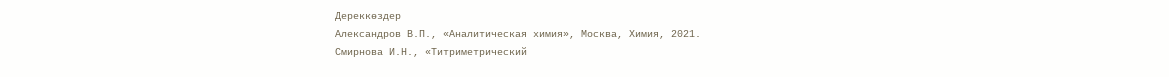Дереккөздер
Александров В.П., «Аналитическая химия», Москва, Химия, 2021.
Смирнова И.Н., «Титриметрический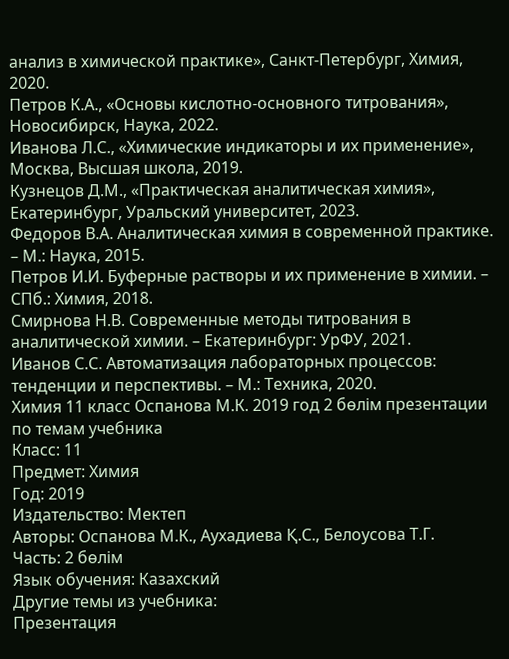анализ в химической практике», Санкт-Петербург, Химия, 2020.
Петров К.А., «Основы кислотно-основного титрования», Новосибирск, Наука, 2022.
Иванова Л.С., «Химические индикаторы и их применение», Москва, Высшая школа, 2019.
Кузнецов Д.М., «Практическая аналитическая химия», Екатеринбург, Уральский университет, 2023.
Федоров В.А. Аналитическая химия в современной практике. – М.: Наука, 2015.
Петров И.И. Буферные растворы и их применение в химии. – СПб.: Химия, 2018.
Смирнова Н.В. Современные методы титрования в аналитической химии. – Екатеринбург: УрФУ, 2021.
Иванов С.С. Автоматизация лабораторных процессов: тенденции и перспективы. – М.: Техника, 2020.
Химия 11 класс Оспанова М.К. 2019 год 2 бөлім презентации по темам учебника
Класс: 11
Предмет: Химия
Год: 2019
Издательство: Мектеп
Авторы: Оспанова М.К., Аухадиева Қ.С., Белоусова Т.Г.
Часть: 2 бөлім
Язык обучения: Казахский
Другие темы из учебника:
Презентация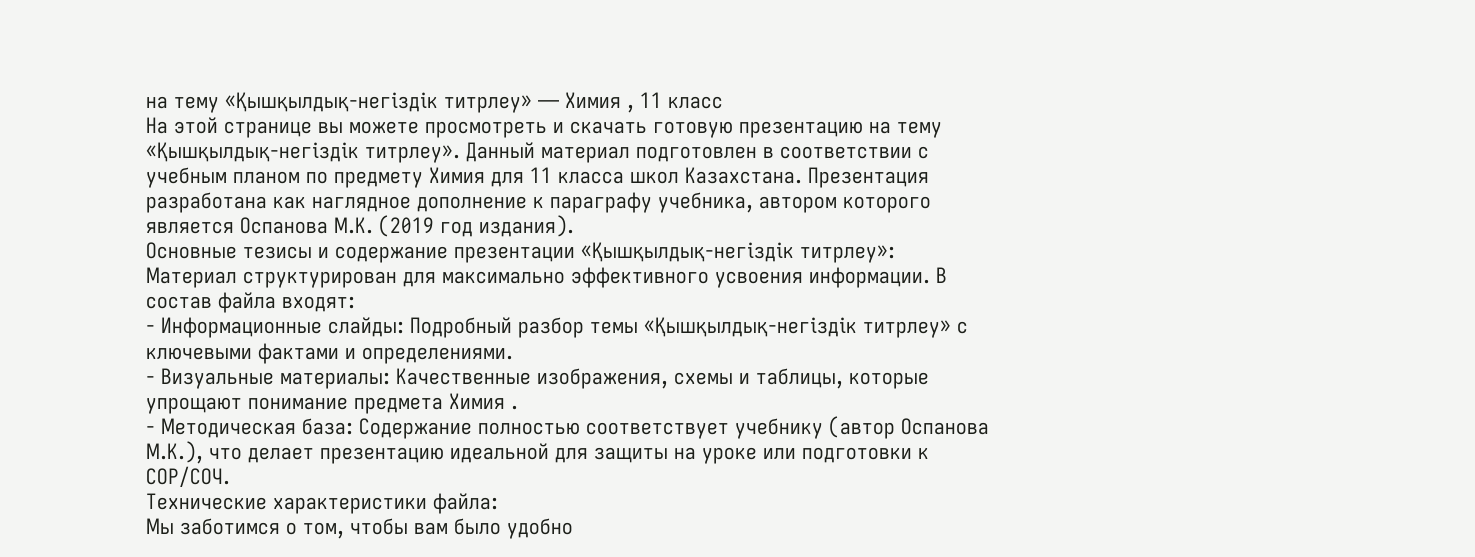на тему «Қышқылдық-негіздік титрлеу» — Химия , 11 класс
На этой странице вы можете просмотреть и скачать готовую презентацию на тему «Қышқылдық-негіздік титрлеу». Данный материал подготовлен в соответствии с учебным планом по предмету Химия для 11 класса школ Казахстана. Презентация разработана как наглядное дополнение к параграфу учебника, автором которого является Оспанова М.К. (2019 год издания).
Основные тезисы и содержание презентации «Қышқылдық-негіздік титрлеу»:
Материал структурирован для максимально эффективного усвоения информации. В состав файла входят:
- Информационные слайды: Подробный разбор темы «Қышқылдық-негіздік титрлеу» с ключевыми фактами и определениями.
- Визуальные материалы: Качественные изображения, схемы и таблицы, которые упрощают понимание предмета Химия .
- Методическая база: Содержание полностью соответствует учебнику (автор Оспанова М.К.), что делает презентацию идеальной для защиты на уроке или подготовки к СОР/СОЧ.
Технические характеристики файла:
Мы заботимся о том, чтобы вам было удобно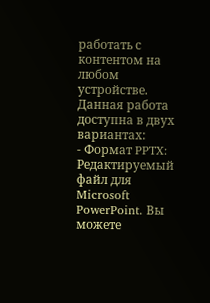работать с контентом на любом устройстве. Данная работа доступна в двух вариантах:
- Формат PPTX: Редактируемый файл для Microsoft PowerPoint. Вы можете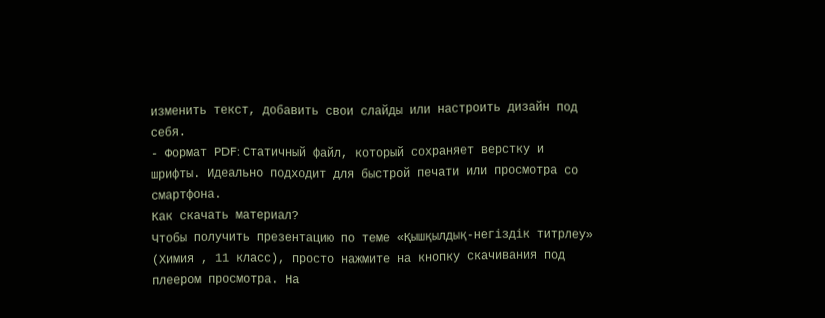изменить текст, добавить свои слайды или настроить дизайн под себя.
- Формат PDF: Статичный файл, который сохраняет верстку и шрифты. Идеально подходит для быстрой печати или просмотра со смартфона.
Как скачать материал?
Чтобы получить презентацию по теме «Қышқылдық-негіздік титрлеу» (Химия , 11 класс), просто нажмите на кнопку скачивания под плеером просмотра. На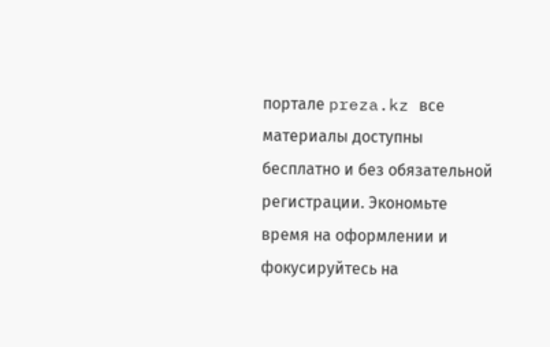портале preza.kz все материалы доступны бесплатно и без обязательной регистрации. Экономьте время на оформлении и фокусируйтесь на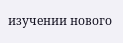изучении нового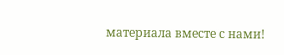материала вместе с нами!